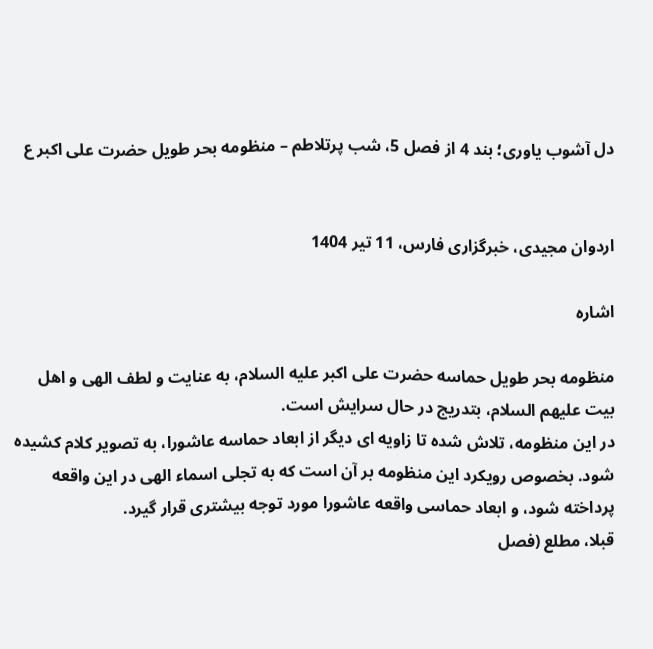دل آشوب یاوری؛ بند 4 از فصل 5، شب پرتلاطم – منظومه بحر طویل حضرت علی اکبر ع


اردوان مجیدی، خبرگزاری فارس، 11 تیر 1404

اشاره

منظومه بحر طویل حماسه حضرت علی اکبر علیه السلام،‌ به عنایت و لطف الهی و اهل بیت علیهم السلام،‌ بتدریج در حال سرایش است.
در این منظومه،‌ تلاش شده تا زاویه ای دیگر از ابعاد حماسه عاشورا، به تصویر کلام کشیده شود. بخصوص رویکرد این منظومه بر آن است که به تجلی اسماء‌ الهی در این واقعه پرداخته شود، و ابعاد حماسی واقعه عاشورا مورد توجه بیشتری قرار گیرد.
قبلا، مطلع (فصل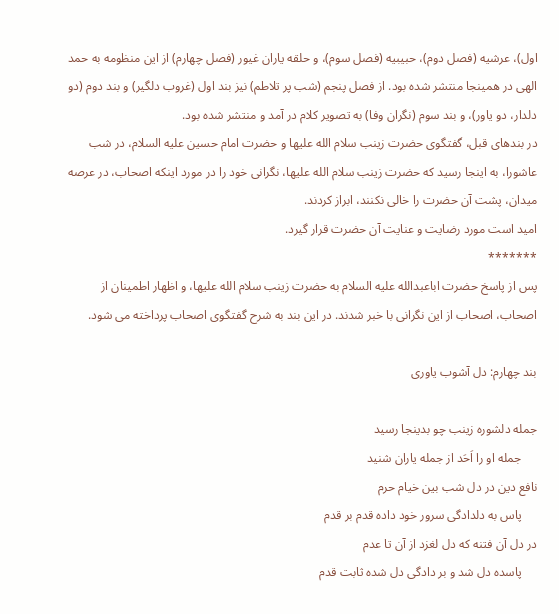اول)، عرشیه (فصل دوم)، حبیبیه (فصل سوم)، و حلقه یاران غیور (فصل چهارم) از این منظومه به حمد الهی در همینجا منتشر شده بود. از فصل پنجم (شب پر تلاطم) نیز بند اول (غروب دلگیر) و بند دوم (دو دلدار، دو یاور)، و بند سوم (نگران وفا) به تصویر کلام در آمد و منتشر شده بود.
در بندهای قبل، گفتگوی حضرت زینب سلام الله علیها و حضرت امام حسین علیه السلام، در شب عاشورا، به اینجا رسید که حضرت زینب سلام الله علیها،‌ نگرانی خود را در مورد اینکه اصحاب،‌ در عرصه میدان، پشت آن حضرت را خالی نکنند،‌ ابراز کردند.
امید است مورد رضایت و عنایت آن حضرت قرار گیرد.
*******
پس از پاسخ حضرت اباعبدالله علیه السلام به حضرت زینب سلام الله علیها، و اظهار اطمینان از اصحاب، اصحاب از این نگرانی با خبر شدند. در این بند به شرح گفتگوی اصحاب پرداخته می شود.

بند چهارم: دل آشوب یاوری

جمله دلشوره زینب چو بدینجا رسید
     جمله او را اَحَد از جمله یاران شنید
نافع دین در دل شب بین خیام حرم
     پاس به دلدادگی سرور خود داده قدم بر قدم
در دل آن فتنه که دل لغزد از آن تا عدم
     پاسده دل شد و بر دادگی دل شده ثابت قدم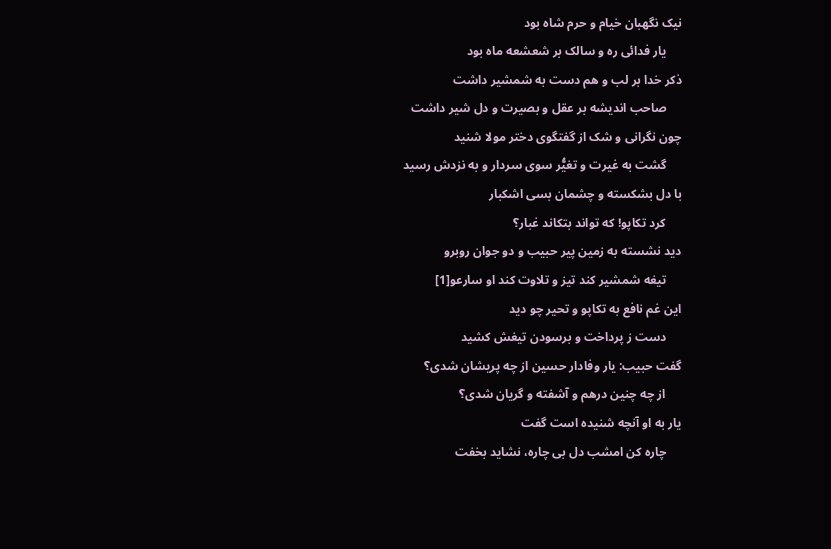نیک نگهبان خیام و حرم شاه بود
     یار فدائی ره و سالک بر شعشعه ماه بود
ذکر خدا بر لب و هم دست به شمشیر داشت
     صاحب اندیشه بر عقل و بصیرت و دل شیر داشت
چون نگرانی و شک از گفتگوی دختر مولا شنید
     گشت به غیرت و تغیُّر سوی سردار و به نزدش رسید
با دل بشکسته و چشمان بسی اشکبار
     کرد تکاپو! که تواند بتکاند غبار؟
دید نشسته به زمین پیر حبیب و دو جوان روبرو
     تیغه شمشیر کند تیز و تلاوت کند او سارعو[1]
این غم نافع به تکاپو و تحیر چو دید
     دست ز پرداخت و برسودن تیغش کشید
گفت حبیب: یار وفادار حسین از چه پریشان شدی؟
     از چه چنین درهم و آشفته و گریان شدی؟
یار به او آنچه شنیده است گفت
     چاره کن امشب دل بی چاره، نشاید بخفت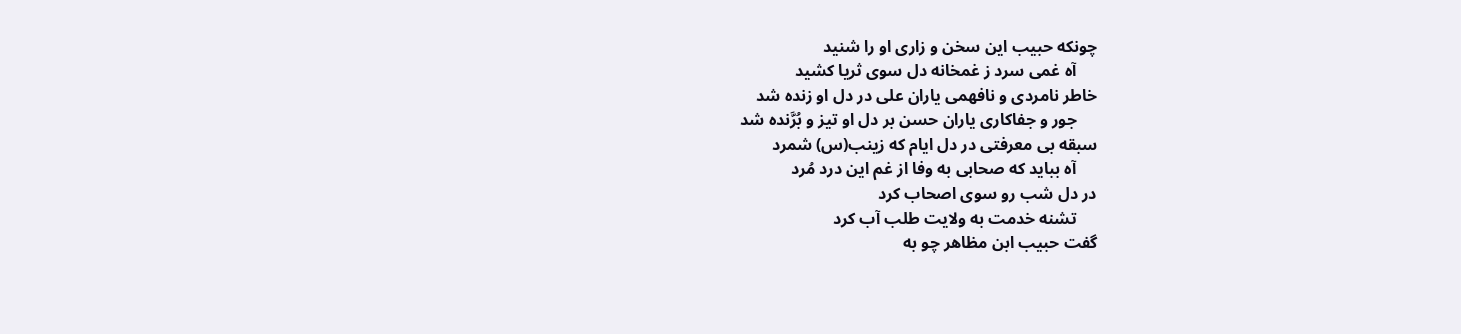چونکه حبیب این سخن و زاری او را شنید
     آه غمی سرد ز غمخانه دل سوی ثریا کشید
خاطر نامردی و نافهمی یاران علی در دل او زنده شد
     جور و جفاکاری یاران حسن بر دل او تیز و بُرَّنده شد
سبقه بی معرفتی در دل ایام که زینب(س) شمرد
     آه بباید که صحابی به وفا از غم این درد مُرد
در دل شب رو سوی اصحاب کرد
     تشنه خدمت به ولایت طلب آب کرد
گفت حبیب ابن مظاهر چو به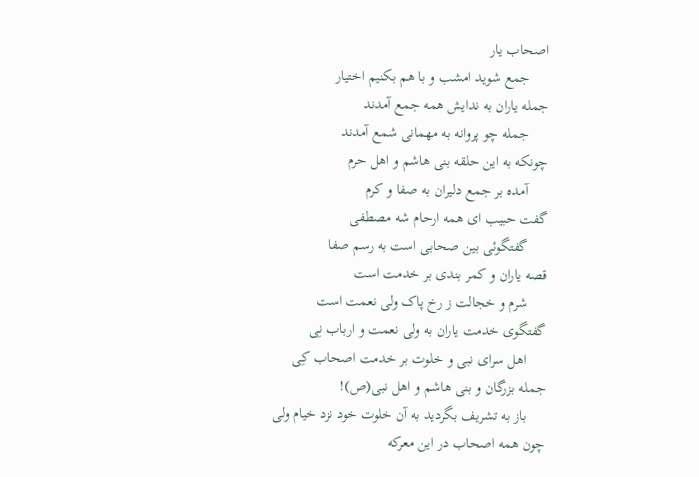اصحاب یار
     جمع شوید امشب و با هم بکنیم اختیار
جمله یاران به ندایش همه جمع آمدند
     جمله چو پروانه به مهمانی شمع آمدند
چونکه به این حلقه بنی هاشم و اهل حرم
     آمده بر جمع دلیران به صفا و کرم
گفت حبیب ای همه ارحام شه مصطفی
     گفتگوئی بین صحابی است به رسم صفا
قصه یاران و کمر بندی بر خدمت است
     شرم و خجالت ز رخ پاک ولی نعمت است
گفتگوی خدمت یاران به ولی نعمت و ارباب نِی
     اهل سرای نبی و خلوت بر خدمت اصحاب کِی
جمله بزرگان و بنی هاشم و اهل نبی(ص)!
     باز به تشریف بگردید به آن خلوت خود نزد خیام ولی
چون همه اصحاب در این معرکه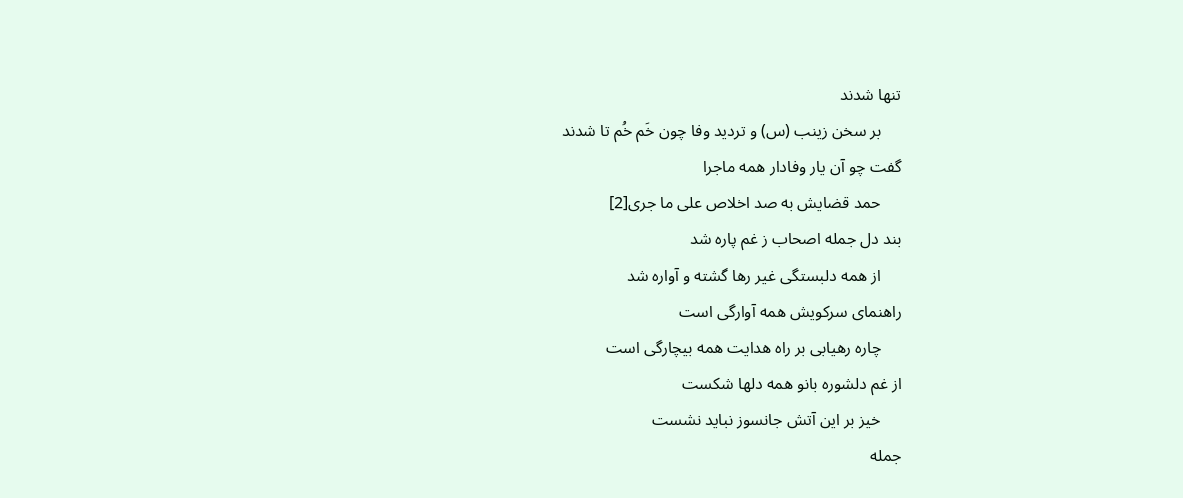تنها شدند
     بر سخن زینب (س) و تردید وفا چون خَم خُم تا شدند
گفت چو آن یار وفادار همه ماجرا
     حمد قضایش به صد اخلاص علی ما جری[2]
بند دل جمله اصحاب ز غم پاره شد
     از همه دلبستگی غیر رها گشته و آواره شد
راهنمای سرکویش همه آوارگی است
     چاره رهیابی بر راه هدایت همه بیچارگی است
از غم دلشوره بانو همه دلها شکست
     خیز بر این آتش جانسوز نباید نشست
جمله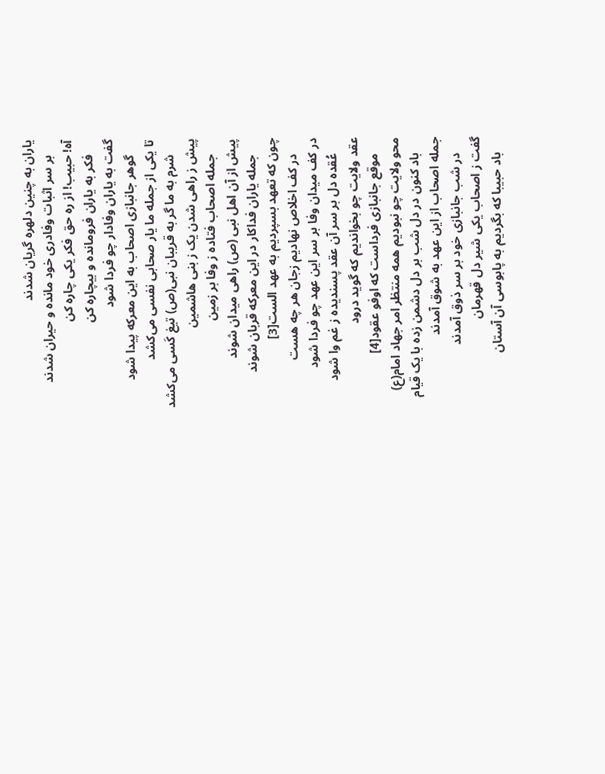یاران به چنین دلهره گریان شدند
     بر سر اثبات وفادری خود مانده و حیران شدند
آه! حبیب! از ره حق فکر یکی چاره کن
     فکر به یاران فرومانده و بیچاره کن
گفت به یاران وفادار چو فردا شود
     گوهر جانبازی اصحاب به این معرکه پیدا شود
تا یکی از جمله ما یار صحابی نفسی می‌کشد
     شرم به ما گر به قریبان نبی(ص) تیغ کَسی می‌کشد
پیش ز راهی شدن یک ز بنی هاشمین
     جمله اصحاب فتاده ز وفا بر زمین
پیش از آن اهل نبی (ص) راهی میدان شوند
     جمله یاران فداکار در این معرکه قربان شوند
چون که تعهد بسپردیم به عهد الست[3]
     در کف اخلاص نهادیم زجان هر چه هست
در کف میدان وفا بر سر این عهد چو فردا شود
     عُقده دل بر سر آن عقد پسندیده ز غم وا شود
عقد ولایت چو بخواندیم که گوید درود
     موقع جانبازی فرداست که اوفو عقود[4]
محو ولایت چو نبودیم همه منتظر امر جهاد امام(ع)
     باد کنون در دل شب بر دل دشمن زده با یک قیام
جمله اصحاب از این عهد به شوق آمدند
     در شب جانبازی خود بر سر ذوق آمدند
گفت ز اصحاب یکی شیر دل قهرمان
     باد حبیبا که بگردیم به پابوسی آن آستان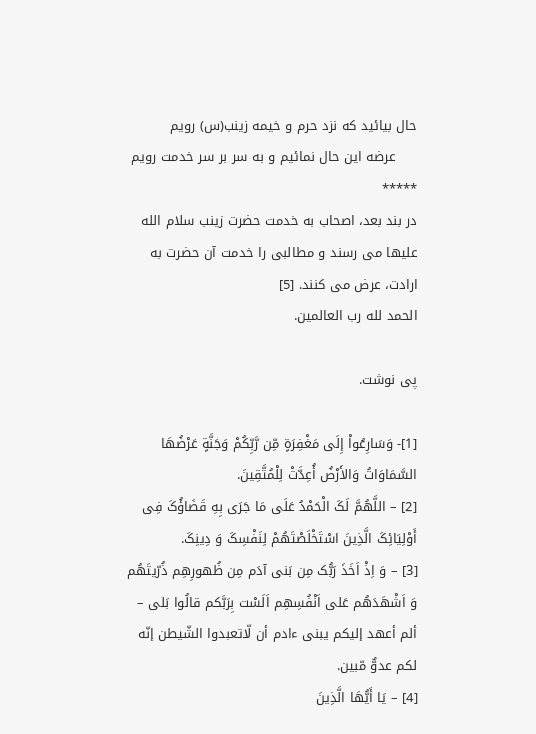حال بیائید که نزد حرم و خیمه زینب(س) رویم
     عرضه این حال نمائیم و به سر بر سر خدمت رویم
*****
در بند بعد،‌ اصحاب به خدمت حضرت زینب سلام الله علیها می رسند و مطالبی را خدمت آن حضرت به ارادت،‌ عرض می کنند. [5]
الحمد لله رب العالمین.

پی نوشت.

[1]- وَسَارِعُواْ إِلَى مَغْفِرَةٍ مِّن رَّبِّکُمْ وَجَنَّةٍ عَرْضُهَا السَّمَاوَاتُ وَالأَرْضُ أُعِدَّتْ لِلْمُتَّقِینَ.
[2] – اللَّهُمَّ لَکَ الْحَمْدُ عَلَى مَا جَرَى بِهِ قَضَاؤُکَ فِی أَوْلِیَائِکَ الَّذِینَ اسْتَخْلَصْتَهُمْ لِنَفْسِکَ وَ دِینِکَ.
[3] – وَ اِذْ اَخَذَ رَبُّک مِن بَنی آدَم مِن ظُهورِهِم ذُرّیتَهُم وَ اَشْهَدَهُم عَلی اَنْفُسِهِم اَلَسْت بِرَبَّکم قالُوا بَلی – ألم أعهد إليكم يبنى ءادم أن لّاتعبدوا الشّيطن إنّه لكم عدوٌّ مّبين.
[4] – يَا أَيُّهَا الَّذِينَ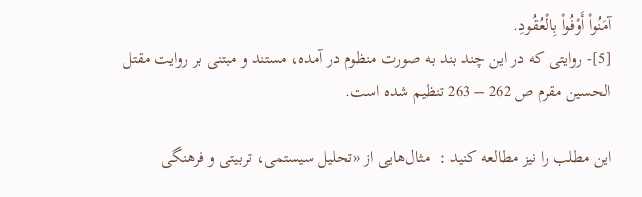آمَنُواْ أَوْفُواْ بِالْعُقُودِ.
[5]- روایتی که در این چند بند به صورت منظوم در آمده، مستند و مبتنی بر روایت مقتل الحسین مقرم ص 262 – 263 تنظیم شده است.

این مطلب را نیز مطالعه کنید :  مثال‌هایی از «تحلیل سیستمی، تربیتی و فرهنگی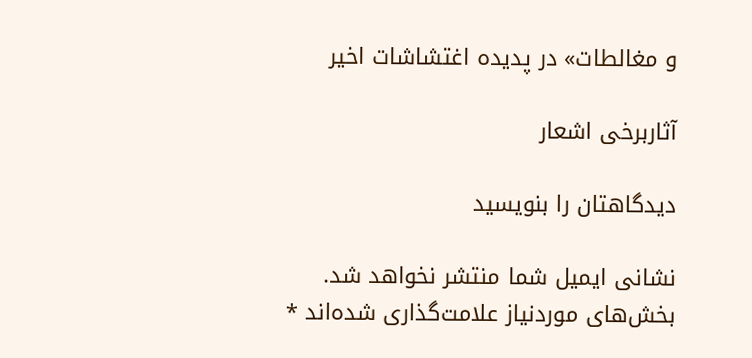و مغالطات» در پدیده اغتشاشات اخیر

آثاربرخی اشعار

دیدگاهتان را بنویسید

نشانی ایمیل شما منتشر نخواهد شد. بخش‌های موردنیاز علامت‌گذاری شده‌اند *